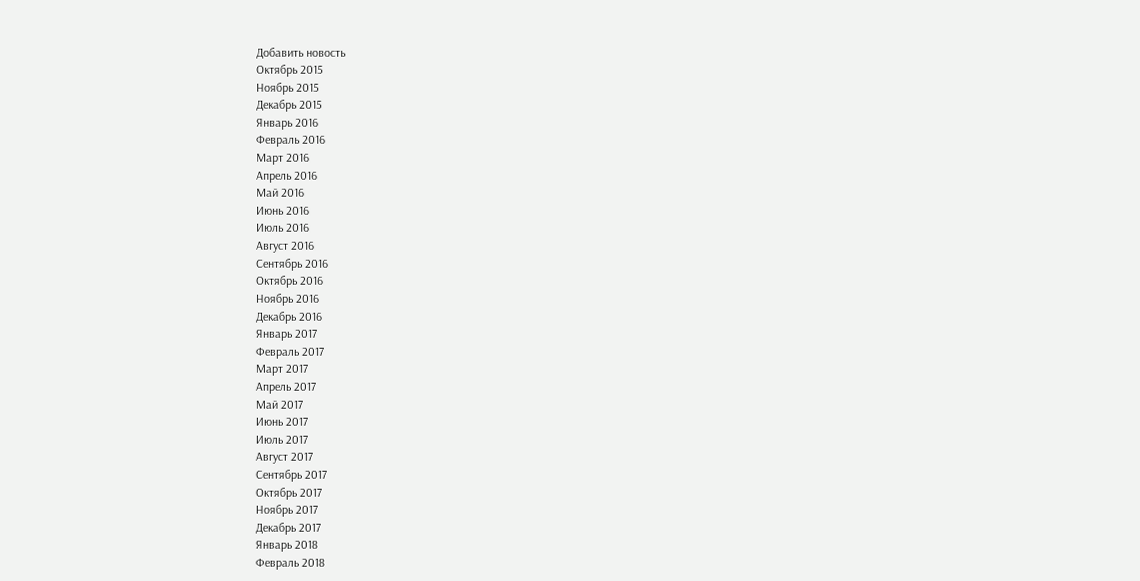Добавить новость
Октябрь 2015
Ноябрь 2015
Декабрь 2015
Январь 2016
Февраль 2016
Март 2016
Апрель 2016
Май 2016
Июнь 2016
Июль 2016
Август 2016
Сентябрь 2016
Октябрь 2016
Ноябрь 2016
Декабрь 2016
Январь 2017
Февраль 2017
Март 2017
Апрель 2017
Май 2017
Июнь 2017
Июль 2017
Август 2017
Сентябрь 2017
Октябрь 2017
Ноябрь 2017
Декабрь 2017
Январь 2018
Февраль 2018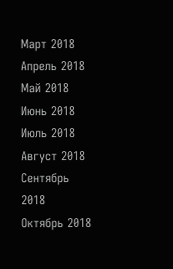Март 2018
Апрель 2018
Май 2018
Июнь 2018
Июль 2018
Август 2018
Сентябрь 2018
Октябрь 2018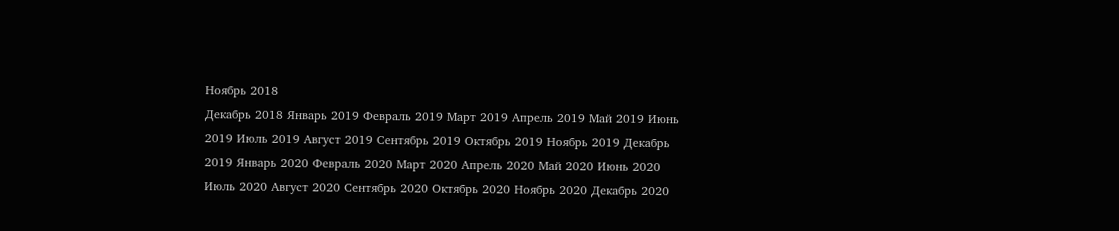Ноябрь 2018
Декабрь 2018 Январь 2019 Февраль 2019 Март 2019 Апрель 2019 Май 2019 Июнь 2019 Июль 2019 Август 2019 Сентябрь 2019 Октябрь 2019 Ноябрь 2019 Декабрь 2019 Январь 2020 Февраль 2020 Март 2020 Апрель 2020 Май 2020 Июнь 2020 Июль 2020 Август 2020 Сентябрь 2020 Октябрь 2020 Ноябрь 2020 Декабрь 2020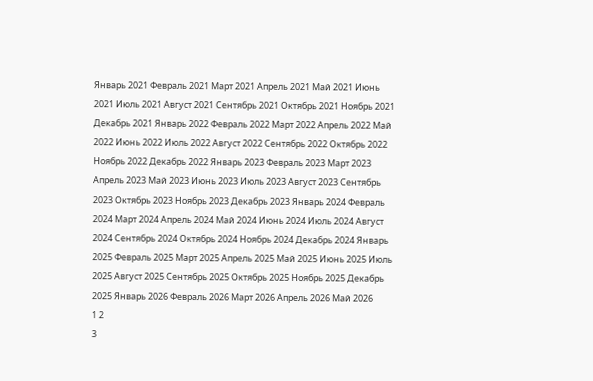Январь 2021 Февраль 2021 Март 2021 Апрель 2021 Май 2021 Июнь 2021 Июль 2021 Август 2021 Сентябрь 2021 Октябрь 2021 Ноябрь 2021 Декабрь 2021 Январь 2022 Февраль 2022 Март 2022 Апрель 2022 Май 2022 Июнь 2022 Июль 2022 Август 2022 Сентябрь 2022 Октябрь 2022 Ноябрь 2022 Декабрь 2022 Январь 2023 Февраль 2023 Март 2023 Апрель 2023 Май 2023 Июнь 2023 Июль 2023 Август 2023 Сентябрь 2023 Октябрь 2023 Ноябрь 2023 Декабрь 2023 Январь 2024 Февраль 2024 Март 2024 Апрель 2024 Май 2024 Июнь 2024 Июль 2024 Август 2024 Сентябрь 2024 Октябрь 2024 Ноябрь 2024 Декабрь 2024 Январь 2025 Февраль 2025 Март 2025 Апрель 2025 Май 2025 Июнь 2025 Июль 2025 Август 2025 Сентябрь 2025 Октябрь 2025 Ноябрь 2025 Декабрь 2025 Январь 2026 Февраль 2026 Март 2026 Апрель 2026 Май 2026
1 2
3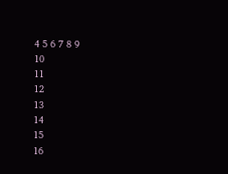4 5 6 7 8 9
10
11
12
13
14
15
16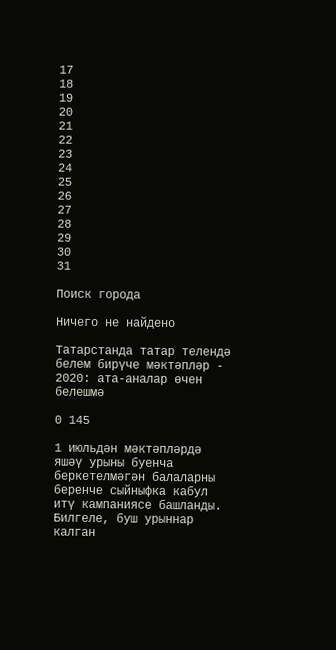17
18
19
20
21
22
23
24
25
26
27
28
29
30
31

Поиск города

Ничего не найдено

Татарстанда татар телендә белем бирүче мәктәпләр - 2020: ата-аналар өчен белешмә

0 145

1 июльдән мәктәпләрдә яшәү урыны буенча беркетелмәгән балаларны беренче сыйныфка кабул итү кампаниясе башланды. Билгеле, буш урыннар калган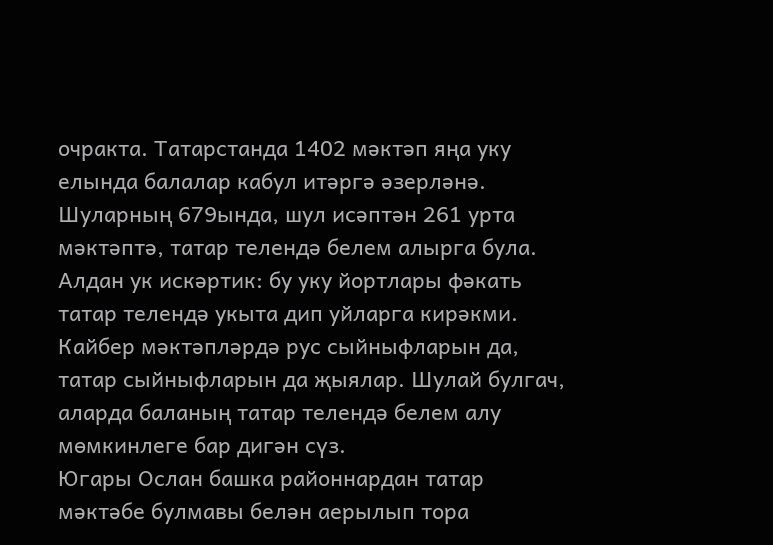очракта. Татарстанда 1402 мәктәп яңа уку елында балалар кабул итәргә әзерләнә. Шуларның 679ында, шул исәптән 261 урта мәктәптә, татар телендә белем алырга була. Алдан ук искәртик: бу уку йортлары фәкать татар телендә укыта дип уйларга кирәкми. Кайбер мәктәпләрдә рус сыйныфларын да, татар сыйныфларын да җыялар. Шулай булгач, аларда баланың татар телендә белем алу мөмкинлеге бар дигән сүз.
Югары Ослан башка районнардан татар мәктәбе булмавы белән аерылып тора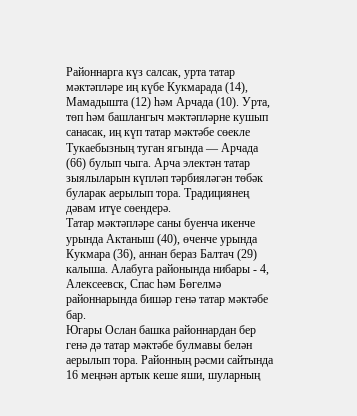Районнарга күз салсак, урта татар мәктәпләре иң күбе Кукмарада (14), Мамадышта (12) һәм Арчада (10). Урта, төп һәм башлангыч мәктәпләрне кушып санасак, иң күп татар мәктәбе сөекле Тукаебызның туган ягында — Арчада (66) булып чыга. Арча электән татар зыялыларын күпләп тәрбияләгән төбәк буларак аерылып тора. Традициянең дәвам итүе сөендерә.
Татар мәктәпләре саны буенча икенче урында Актаныш (40), өченче урында Кукмара (36), аннан бераз Балтач (29) калыша. Алабуга районында нибары - 4, Алексеевск, Спас һәм Бөгелмә районнарында бишәр генә татар мәктәбе бар.
Югары Ослан башка районнардан бер генә дә татар мәктәбе булмавы белән аерылып тора. Районның рәсми сайтында 16 меңнән артык кеше яши, шуларның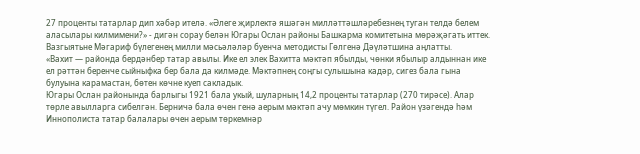27 проценты татарлар дип хәбәр ителә. «Әлеге җирлектә яшәгән милләттәшләребезнең туган телдә белем аласылары килмимени?» - дигән сорау белән Югары Ослан районы Башкарма комитетына мөрәҗәгать иттек. Вазгыятьне Мәгариф бүлегенең милли мәсьәләләр буенча методисты Гөлгенә Дәүләтшина аңлатты.
«Вахит — районда бердәнбер татар авылы. Ике ел элек Вахитта мәктәп ябылды, чөнки ябылыр алдыннан ике ел рәттән беренче сыйныфка бер бала да килмәде. Мәктәпнең соңгы сулышына кадәр, сигез бала гына булуына карамастан, бөтен көчне куеп сакладык.
Югары Ослан районында барлыгы 1921 бала укый, шуларның 14,2 проценты татарлар (270 тирәсе). Алар төрле авылларга сибелгән. Берничә бала өчен генә аерым мәктәп ачу мөмкин түгел. Район үзәгендә һәм Иннополиста татар балалары өчен аерым төркемнәр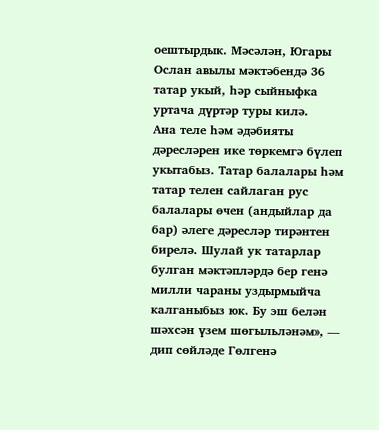оештырдык. Мәсәлән, Югары Ослан авылы мәктәбендә 36 татар укый, һәр сыйныфка уртача дүртәр туры килә.
Ана теле һәм әдәбияты дәресләрен ике төркемгә бүлеп укытабыз. Татар балалары һәм татар телен сайлаган рус балалары өчен (андыйлар да бар) әлеге дәресләр тирәнтен бирелә. Шулай ук татарлар булган мәктәпләрдә бер генә милли чараны уздырмыйча калганыбыз юк. Бу эш белән шәхсән үзем шөгыльләнәм», — дип сөйләде Гөлгенә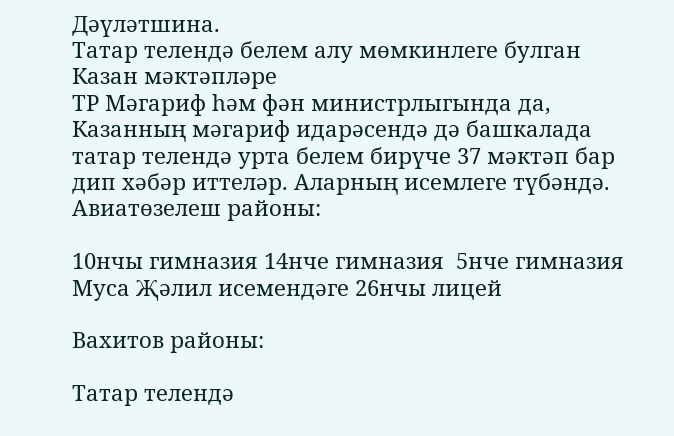Дәүләтшина.
Татар телендә белем алу мөмкинлеге булган Казан мәктәпләре
ТР Мәгариф һәм фән министрлыгында да, Казанның мәгариф идарәсендә дә башкалада татар телендә урта белем бирүче 37 мәктәп бар дип хәбәр иттеләр. Аларның исемлеге түбәндә.
Авиатөзелеш районы:

10нчы гимназия 14нче гимназия  5нче гимназия
Муса Җәлил исемендәге 26нчы лицей

Вахитов районы:

Татар телендә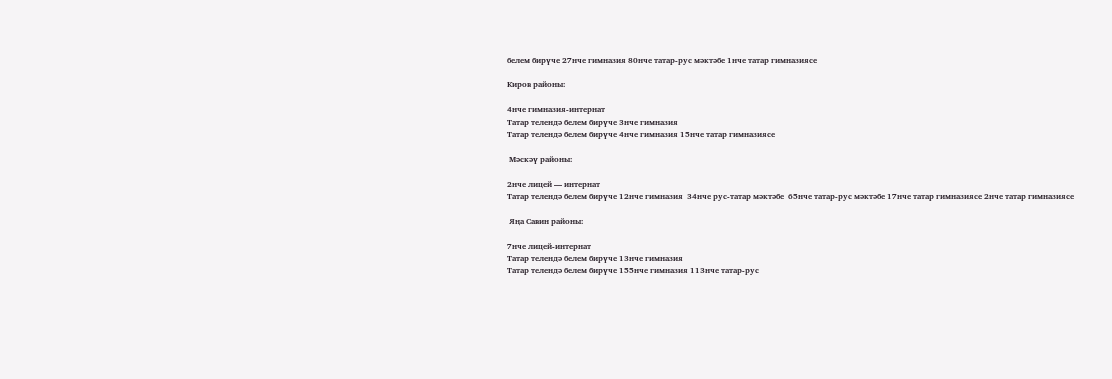белем бирүче 27нче гимназия 80нче татар-рус мәктәбе 1нче татар гимназиясе

Киров районы:

4нче гимназия-интернат
Татар телендә белем бирүче 3нче гимназия
Татар телендә белем бирүче 4нче гимназия 15нче татар гимназиясе

 Мәскәү районы:

2нче лицей — интернат
Татар телендә белем бирүче 12нче гимназия  34нче рус-татар мәктәбе  65нче татар-рус мәктәбе 17нче татар гимназиясе 2нче татар гимназиясе

 Яңа Савин районы:

7нче лицей-интернат
Татар телендә белем бирүче 13нче гимназия
Татар телендә белем бирүче 155нче гимназия 113нче татар-рус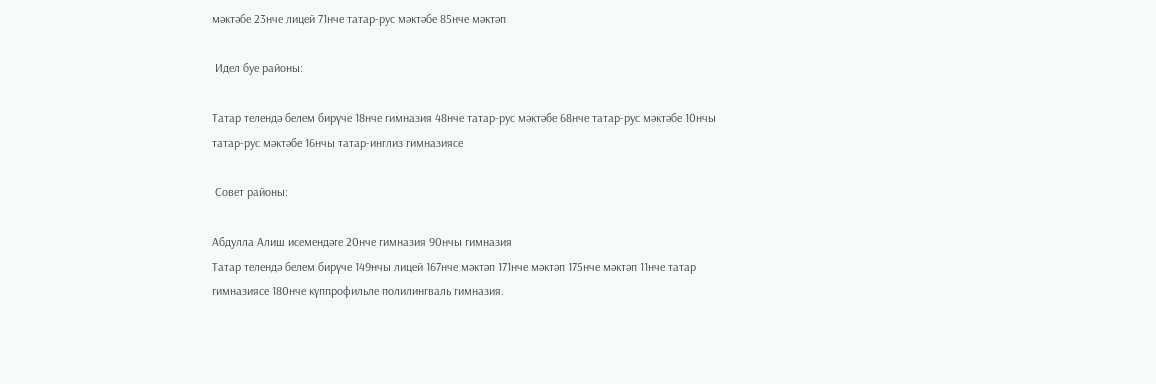мәктәбе 23нче лицей 71нче татар-рус мәктәбе 85нче мәктәп

 Идел буе районы:

Татар телендә белем бирүче 18нче гимназия 48нче татар-рус мәктәбе 68нче татар-рус мәктәбе 10нчы татар-рус мәктәбе 16нчы татар-инглиз гимназиясе

 Совет районы:

Абдулла Алиш исемендәге 20нче гимназия 90нчы гимназия
Татар телендә белем бирүче 149нчы лицей 167нче мәктәп 171нче мәктәп 175нче мәктәп 11нче татар гимназиясе 180нче күппрофильле полилингваль гимназия.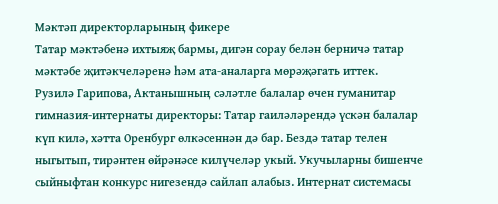Мәктәп директорларының фикере
Татар мәктәбенә ихтыяҗ бармы, дигән сорау белән берничә татар мәктәбе җитәкчеләренә һәм ата-аналарга мөрәҗәгать иттек.
Рузилә Гарипова, Актанышның сәләтле балалар өчен гуманитар гимназия-интернаты директоры: Татар гаиләләрендә үскән балалар күп килә, хәтта Оренбург өлкәсеннән дә бар. Бездә татар телен ныгытып, тирәнтен өйрәнәсе килүчеләр укый. Укучыларны бишенче сыйныфтан конкурс нигезендә сайлап алабыз. Интернат системасы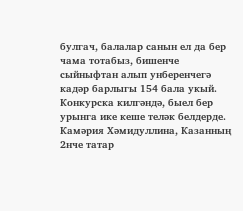булгач, балалар санын ел да бер чама тотабыз, бишенче сыйныфтан алып унберенчегә кадәр барлыгы 154 бала укый. Конкурска килгәндә, быел бер урынга ике кеше теләк белдерде.
Камәрия Хәмидуллина, Казанның 2нче татар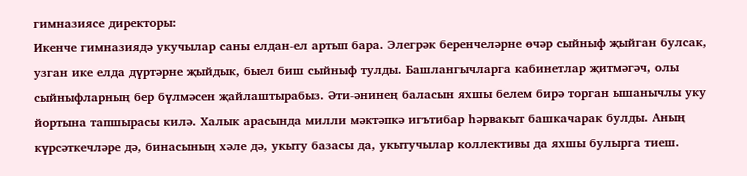гимназиясе директоры:
Икенче гимназиядә укучылар саны елдан-ел артып бара. Элегрәк беренчеләрне өчәр сыйныф җыйган булсак, узган ике елда дүртәрне җыйдык, быел биш сыйныф тулды. Башлангычларга кабинетлар җитмәгәч, олы сыйныфларның бер бүлмәсен җайлаштырабыз. Әти-әнинең баласын яхшы белем бирә торган ышанычлы уку йортына тапшырасы килә. Халык арасында милли мәктәпкә игътибар һәрвакыт башкачарак булды. Аның күрсәткечләре дә, бинасының хәле дә, укыту базасы да, укытучылар коллективы да яхшы булырга тиеш.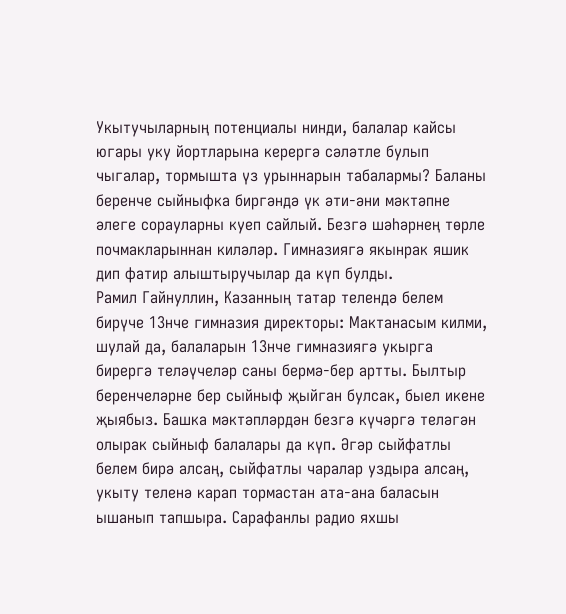Укытучыларның потенциалы нинди, балалар кайсы югары уку йортларына керергә сәләтле булып чыгалар, тормышта үз урыннарын табалармы? Баланы беренче сыйныфка биргәндә үк әти-әни мәктәпне әлеге сорауларны куеп сайлый. Безгә шәһәрнең төрле почмакларыннан киләләр. Гимназиягә якынрак яшик дип фатир алыштыручылар да күп булды.
Рамил Гайнуллин, Казанның татар телендә белем бирүче 13нче гимназия директоры: Мактанасым килми, шулай да, балаларын 13нче гимназиягә укырга бирергә теләүчеләр саны бермә-бер артты. Былтыр беренчеләрне бер сыйныф җыйган булсак, быел икене җыябыз. Башка мәктәпләрдән безгә күчәргә теләгән олырак сыйныф балалары да күп. Әгәр сыйфатлы белем бирә алсаң, сыйфатлы чаралар уздыра алсаң, укыту теленә карап тормастан ата-ана баласын ышанып тапшыра. Сарафанлы радио яхшы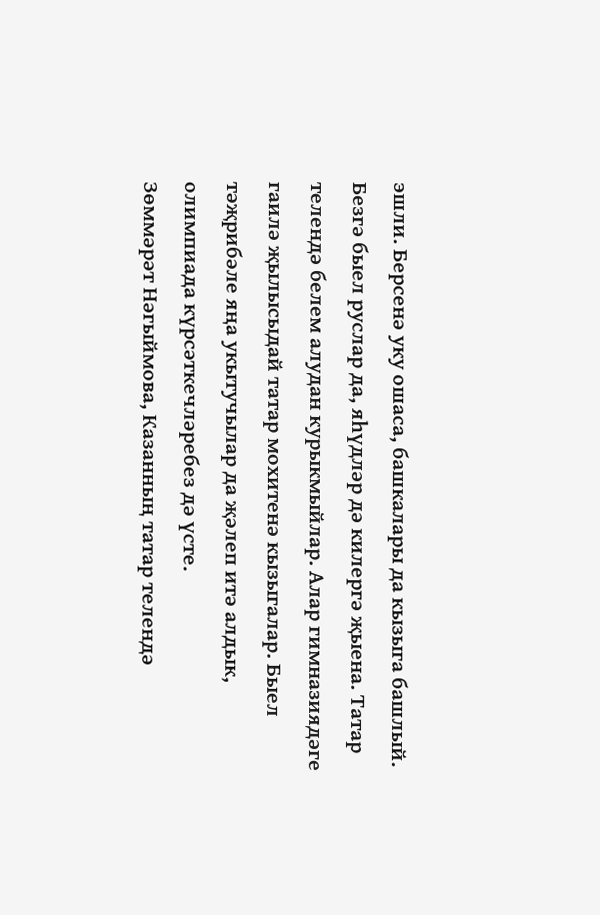эшли. Берсенә уку ошаса, башкалары да кызыга башлый.
Безгә быел руслар да, яһүдләр дә килергә җыена. Татар телендә белем алудан курыкмыйлар. Алар гимназиядәге гаилә җылысыдай татар мохитенә кызыгалар. Быел тәҗрибәле яңа укытучылар да җәлеп итә алдык, олимпиада күрсәткечләребез дә үсте.
Зөммәрәт Нәгыймова, Казанның татар телендә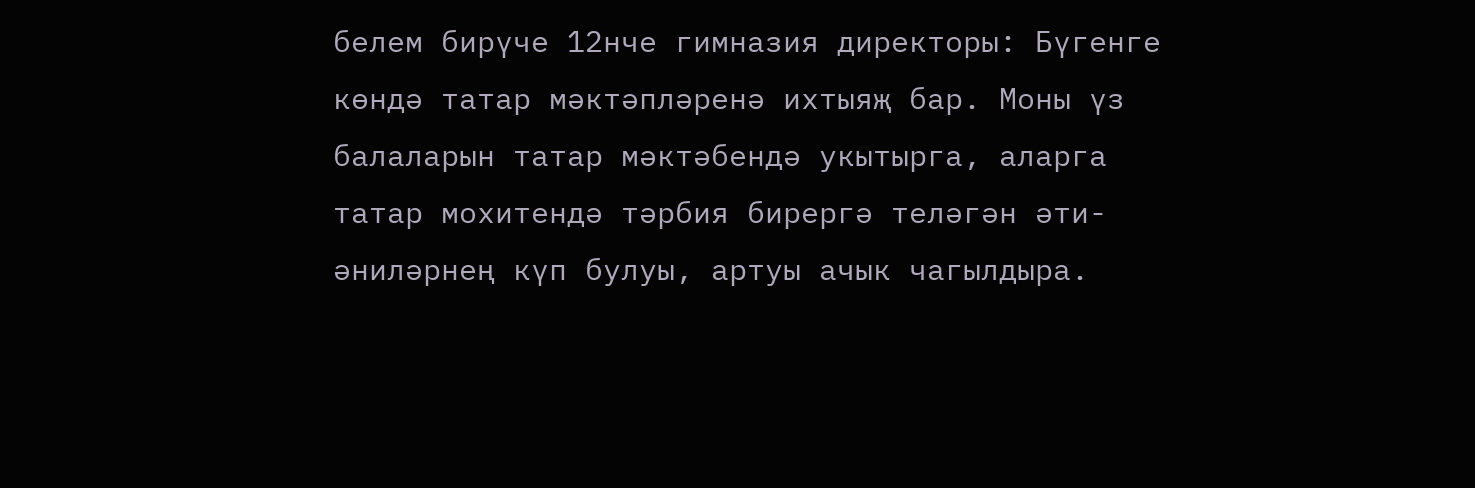белем бирүче 12нче гимназия директоры: Бүгенге көндә татар мәктәпләренә ихтыяҗ бар. Моны үз балаларын татар мәктәбендә укытырга, аларга татар мохитендә тәрбия бирергә теләгән әти-әниләрнең күп булуы, артуы ачык чагылдыра.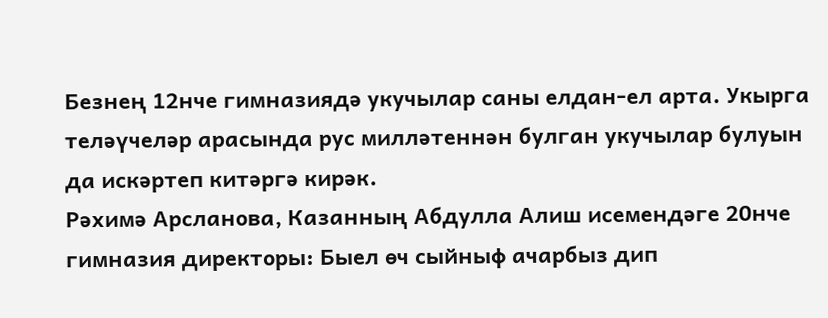Безнең 12нче гимназиядә укучылар саны елдан-ел арта. Укырга теләүчеләр арасында рус милләтеннән булган укучылар булуын да искәртеп китәргә кирәк.
Рәхимә Арсланова, Казанның Абдулла Алиш исемендәге 20нче гимназия директоры: Быел өч сыйныф ачарбыз дип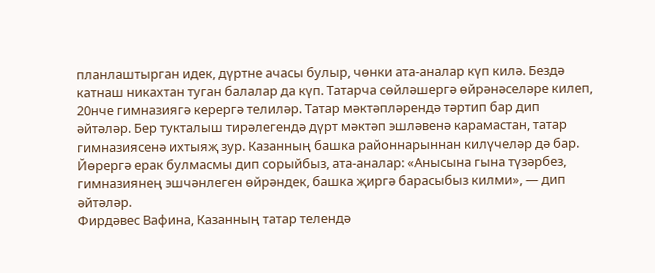планлаштырган идек, дүртне ачасы булыр, чөнки ата-аналар күп килә. Бездә катнаш никахтан туган балалар да күп. Татарча сөйләшергә өйрәнәселәре килеп, 20нче гимназиягә керергә телиләр. Татар мәктәпләрендә тәртип бар дип әйтәләр. Бер тукталыш тирәлегендә дүрт мәктәп эшләвенә карамастан, татар гимназиясенә ихтыяҗ зур. Казанның башка районнарыннан килүчеләр дә бар. Йөрергә ерак булмасмы дип сорыйбыз, ата-аналар: «Анысына гына түзәрбез, гимназиянең эшчәнлеген өйрәндек, башка җиргә барасыбыз килми», — дип әйтәләр.
Фирдәвес Вафина, Казанның татар телендә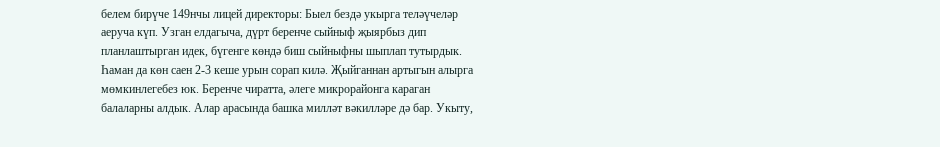белем бирүче 149нчы лицей директоры: Быел бездә укырга теләүчеләр аеруча күп. Узган елдагыча, дүрт беренче сыйныф җыярбыз дип планлаштырган идек, бүгенге көндә биш сыйныфны шыплап тутырдык. Һаман да көн саен 2-3 кеше урын сорап килә. Җыйганнан артыгын алырга мөмкинлегебез юк. Беренче чиратта, әлеге микрорайонга караган балаларны алдык. Алар арасында башка милләт вәкилләре дә бар. Укыту,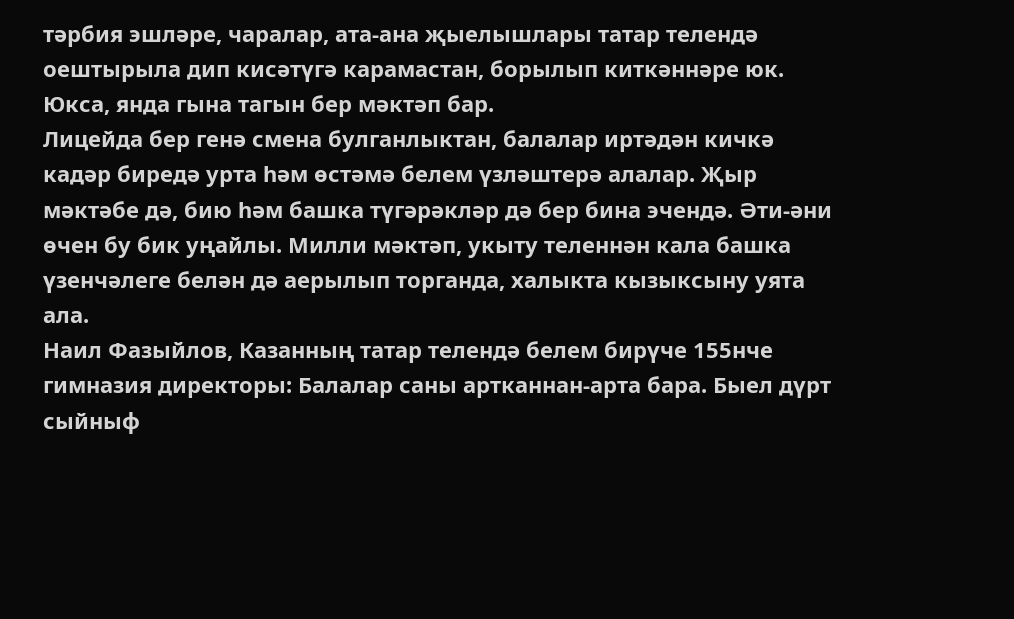тәрбия эшләре, чаралар, ата-ана җыелышлары татар телендә оештырыла дип кисәтүгә карамастан, борылып киткәннәре юк. Юкса, янда гына тагын бер мәктәп бар.
Лицейда бер генә смена булганлыктан, балалар иртәдән кичкә кадәр биредә урта һәм өстәмә белем үзләштерә алалар. Җыр мәктәбе дә, бию һәм башка түгәрәкләр дә бер бина эчендә. Әти-әни өчен бу бик уңайлы. Милли мәктәп, укыту теленнән кала башка үзенчәлеге белән дә аерылып торганда, халыкта кызыксыну уята ала.
Наил Фазыйлов, Казанның татар телендә белем бирүче 155нче гимназия директоры: Балалар саны артканнан-арта бара. Быел дүрт сыйныф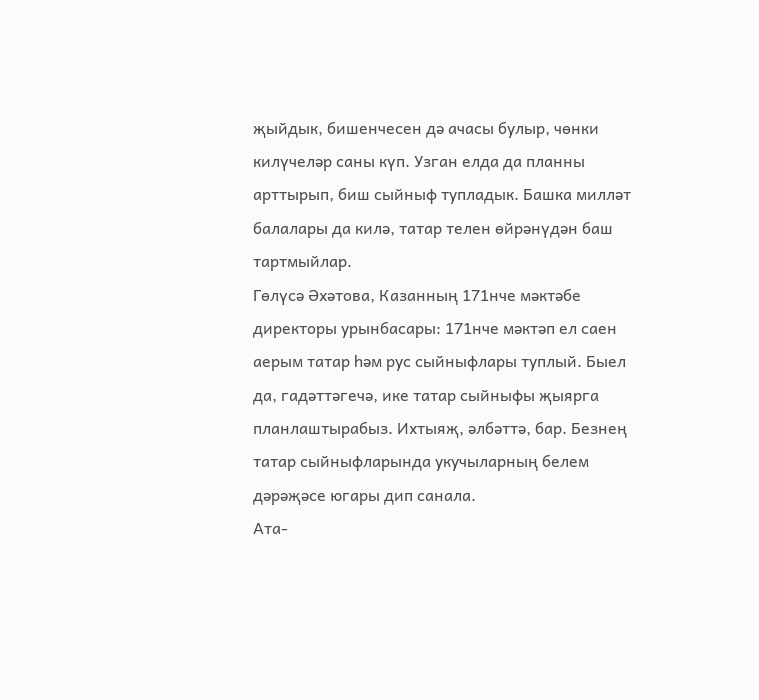җыйдык, бишенчесен дә ачасы булыр, чөнки килүчеләр саны күп. Узган елда да планны арттырып, биш сыйныф тупладык. Башка милләт балалары да килә, татар телен өйрәнүдән баш тартмыйлар.
Гөлүсә Әхәтова, Казанның 171нче мәктәбе директоры урынбасары: 171нче мәктәп ел саен аерым татар һәм рус сыйныфлары туплый. Быел да, гадәттәгечә, ике татар сыйныфы җыярга планлаштырабыз. Ихтыяҗ, әлбәттә, бар. Безнең татар сыйныфларында укучыларның белем дәрәҗәсе югары дип санала.
Ата-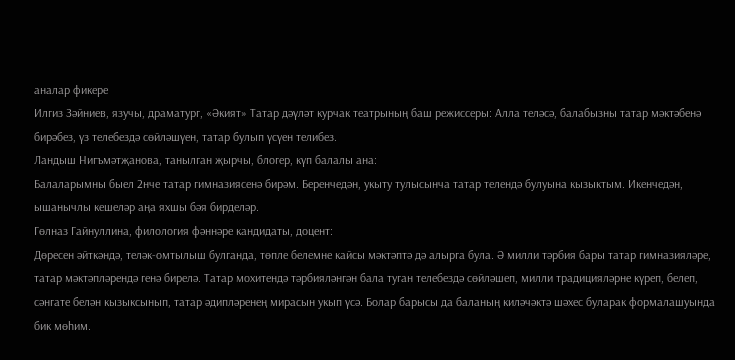аналар фикере
Илгиз Зәйниев, язучы, драматург, «Әкият» Татар дәүләт курчак театрының баш режиссеры: Алла теләсә, балабызны татар мәктәбенә бирәбез, үз телебездә сөйләшүен, татар булып үсүен телибез.
Ландыш Нигъмәтҗанова, танылган җырчы, блогер, күп балалы ана:
Балаларымны быел 2нче татар гимназиясенә бирәм. Беренчедән, укыту тулысынча татар телендә булуына кызыктым. Икенчедән, ышанычлы кешеләр аңа яхшы бәя бирделәр.
Гөлназ Гайнуллина, филология фәннәре кандидаты, доцент:
Дөресен әйткәндә, теләк-омтылыш булганда, төпле белемне кайсы мәктәптә дә алырга була. Ә милли тәрбия бары татар гимназияләре, татар мәктәпләрендә генә бирелә. Татар мохитендә тәрбияләнгән бала туган телебездә сөйләшеп, милли традицияләрне күреп, белеп, сәнгате белән кызыксынып, татар әдипләренең мирасын укып үсә. Болар барысы да баланың киләчәктә шәхес буларак формалашуында бик мөһим.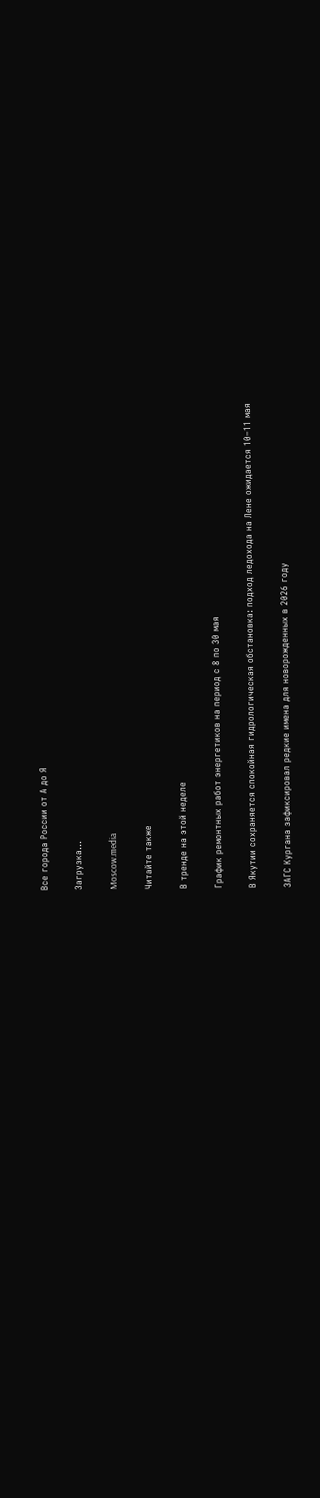Все города России от А до Я

Загрузка...

Moscow.media

Читайте также

В тренде на этой неделе

График ремонтных работ энергетиков на период с 8 по 30 мая

В Якутии сохраняется спокойная гидрологическая обстановка: подход ледохода на Лене ожидается 10–11 мая

ЗАГС Кургана зафиксировал редкие имена для новорожденных в 2026 году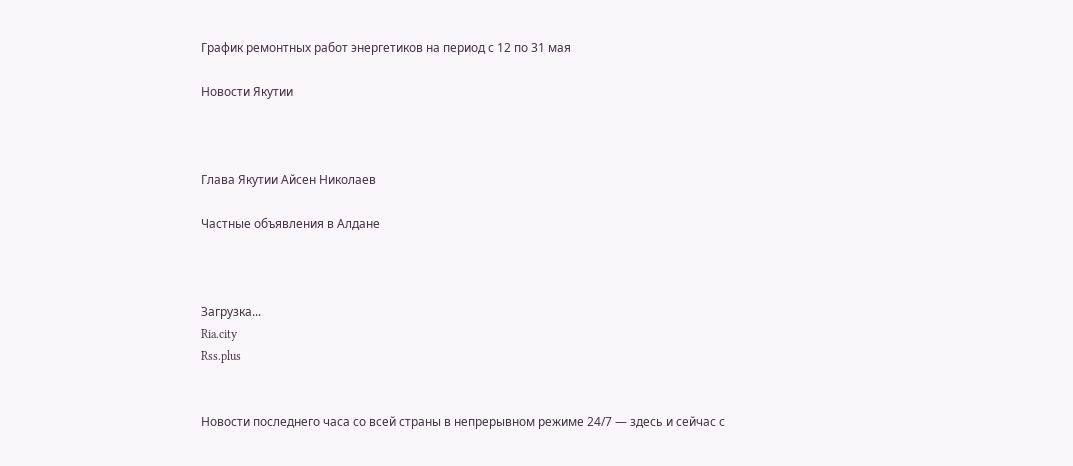График ремонтных работ энергетиков на период с 12 по 31 мая

Новости Якутии



Глава Якутии Айсен Николаев

Частные объявления в Алдане



Загрузка...
Ria.city
Rss.plus


Новости последнего часа со всей страны в непрерывном режиме 24/7 — здесь и сейчас с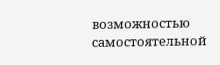возможностью самостоятельной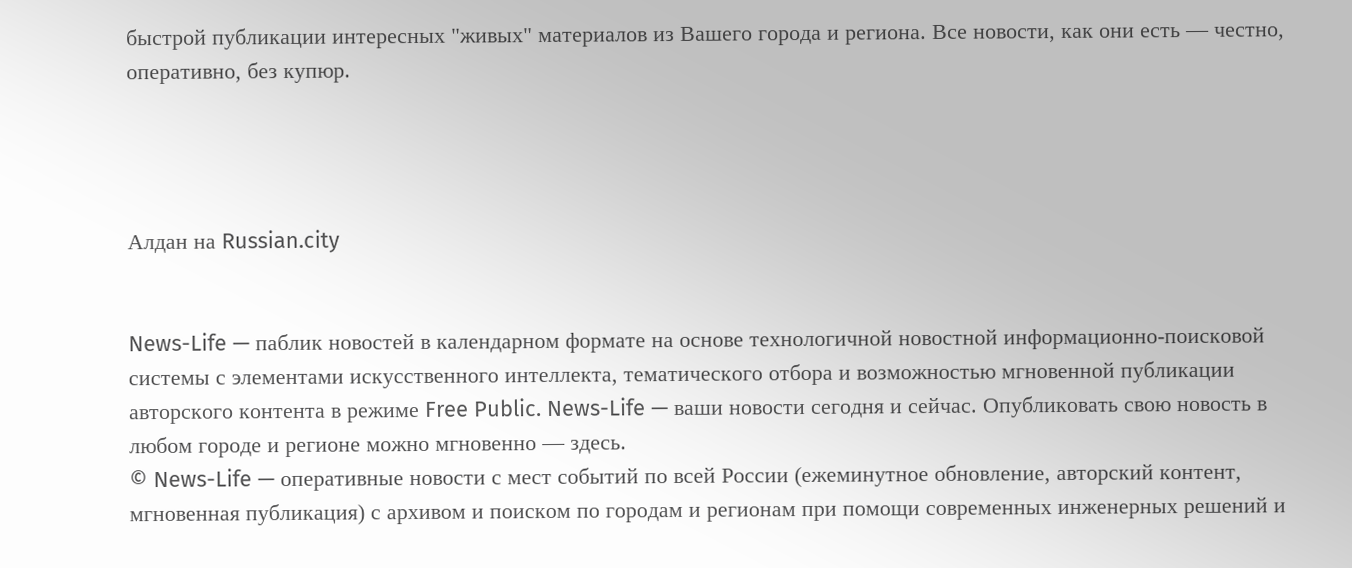быстрой публикации интересных "живых" материалов из Вашего города и региона. Все новости, как они есть — честно, оперативно, без купюр.




Алдан на Russian.city


News-Life — паблик новостей в календарном формате на основе технологичной новостной информационно-поисковой системы с элементами искусственного интеллекта, тематического отбора и возможностью мгновенной публикации авторского контента в режиме Free Public. News-Life — ваши новости сегодня и сейчас. Опубликовать свою новость в любом городе и регионе можно мгновенно — здесь.
© News-Life — оперативные новости с мест событий по всей России (ежеминутное обновление, авторский контент, мгновенная публикация) с архивом и поиском по городам и регионам при помощи современных инженерных решений и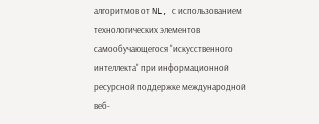алгоритмов от NL, с использованием технологических элементов самообучающегося "искусственного интеллекта" при информационной ресурсной поддержке международной веб-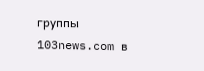группы 103news.com в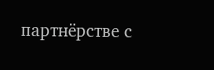партнёрстве с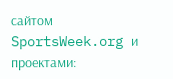сайтом SportsWeek.org и проектами: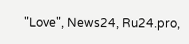"Love", News24, Ru24.pro,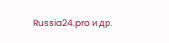Russia24.pro и др.